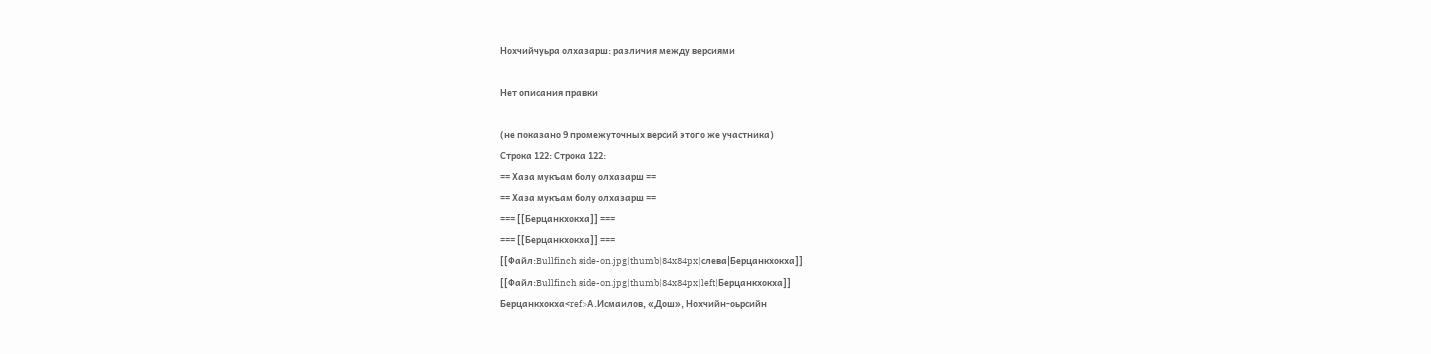Нохчийчуьра олхазарш: различия между версиями

Нет описания правки

(не показано 9 промежуточных версий этого же участника)
Строка 122: Строка 122:
== Хаза мукъам болу олхазарш ==
== Хаза мукъам болу олхазарш ==
=== [[Берцанкхокха]] ===
=== [[Берцанкхокха]] ===
[[Файл:Bullfinch side-on.jpg|thumb|84x84px|слева|Берцанкхокха]]
[[Файл:Bullfinch side-on.jpg|thumb|84x84px|left|Берцанкхокха]]
Берцанкхокха<ref>А.Исмаилов, «Дош», Нохчийн-оьрсийн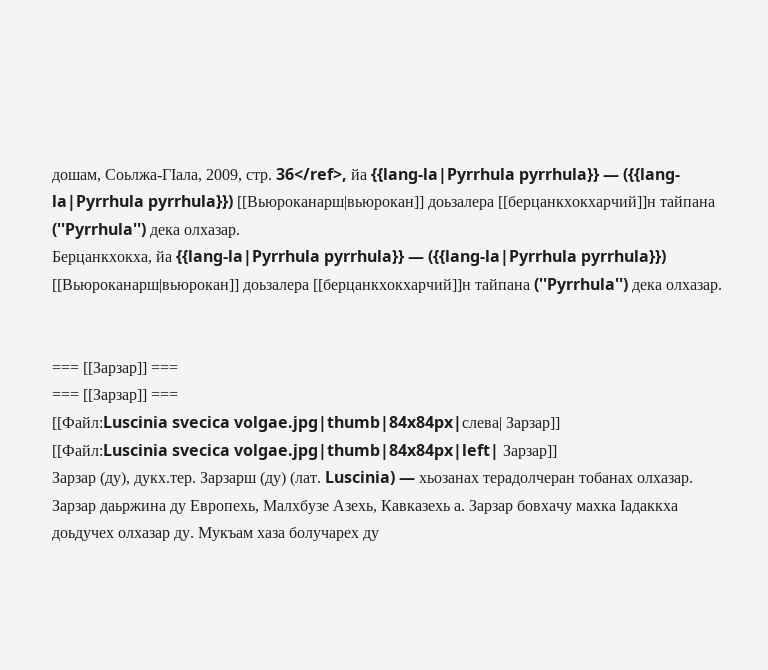дошам, Соьлжа-ГӀала, 2009, стр. 36</ref>, йа {{lang-la|Pyrrhula pyrrhula}} — ({{lang-la|Pyrrhula pyrrhula}}) [[Вьюроканарш|вьюрокан]] доьзалера [[берцанкхокхарчий]]н тайпана (''Pyrrhula'') дека олхазар.
Берцанкхокха, йа {{lang-la|Pyrrhula pyrrhula}} — ({{lang-la|Pyrrhula pyrrhula}}) [[Вьюроканарш|вьюрокан]] доьзалера [[берцанкхокхарчий]]н тайпана (''Pyrrhula'') дека олхазар.


=== [[Зарзар]] ===
=== [[Зарзар]] ===
[[Файл:Luscinia svecica volgae.jpg|thumb|84x84px|слева| Зарзар]]
[[Файл:Luscinia svecica volgae.jpg|thumb|84x84px|left| Зарзар]]
Зарзар (ду), дукх.тер. Зарзарш (ду) (лат. Luscinia) — хьозанах терадолчеран тобанах олхазар. Зарзар даьржина ду Европехь, Малхбузе Азехь, Кавказехь а. Зарзар бовхачу махка Ӏадаккха доьдучех олхазар ду. Мукъам хаза болучарех ду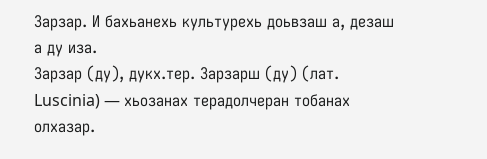Зарзар. И бахьанехь культурехь доьвзаш а, дезаш а ду иза.
Зарзар (ду), дукх.тер. Зарзарш (ду) (лат. Luscinia) — хьозанах терадолчеран тобанах олхазар.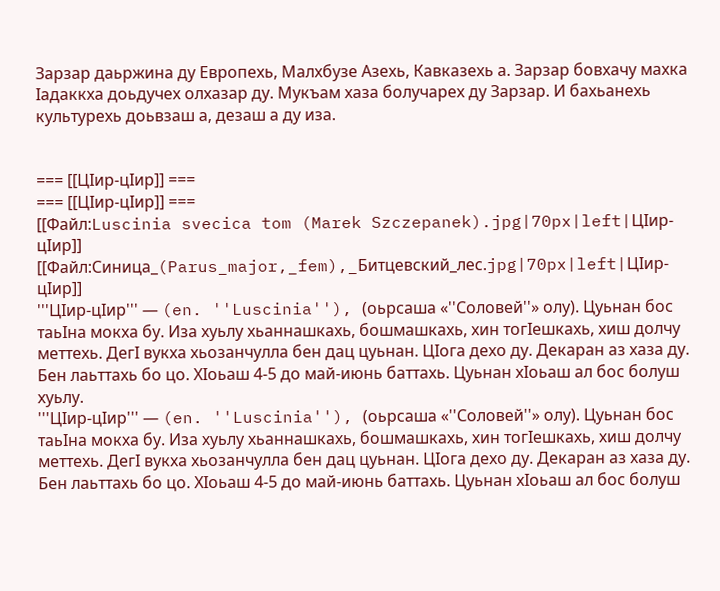Зарзар даьржина ду Европехь, Малхбузе Азехь, Кавказехь а. Зарзар бовхачу махка Ӏадаккха доьдучех олхазар ду. Мукъам хаза болучарех ду Зарзар. И бахьанехь культурехь доьвзаш а, дезаш а ду иза.


=== [[ЦӀир-цӀир]] ===
=== [[ЦӀир-цӀир]] ===
[[Файл:Luscinia svecica tom (Marek Szczepanek).jpg|70px|left|ЦӀир-цӀир]]
[[Файл:Синица_(Parus_major,_fem),_Битцевский_лес.jpg|70px|left|ЦӀир-цӀир]]
'''ЦӀир-цӀир''' — (en. ''Luscinia''), (оьрсаша «''Соловей''» олу). Цуьнан бос таьӀна мокха бу. Иза хуьлу хьаннашкахь, бошмашкахь, хин тогӀешкахь, хиш долчу меттехь. ДегӀ вукха хьозанчулла бен дац цуьнан. ЦӀога дехо ду. Декаран аз хаза ду. Бен лаьттахь бо цо. ХӀоьаш 4-5 до май-июнь баттахь. Цуьнан хӀоьаш ал бос болуш хуьлу.
'''ЦӀир-цӀир''' — (en. ''Luscinia''), (оьрсаша «''Соловей''» олу). Цуьнан бос таьӀна мокха бу. Иза хуьлу хьаннашкахь, бошмашкахь, хин тогӀешкахь, хиш долчу меттехь. ДегӀ вукха хьозанчулла бен дац цуьнан. ЦӀога дехо ду. Декаран аз хаза ду. Бен лаьттахь бо цо. ХӀоьаш 4-5 до май-июнь баттахь. Цуьнан хӀоьаш ал бос болуш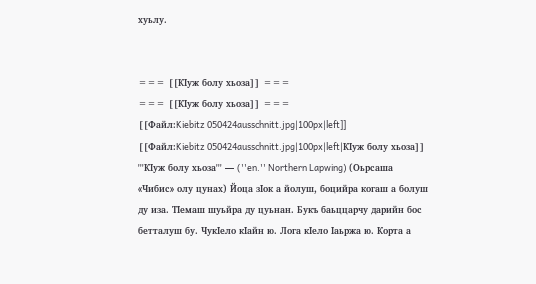хуьлу.


=== [[КӀуж болу хьоза]] ===
=== [[КӀуж болу хьоза]] ===
[[Файл:Kiebitz 050424ausschnitt.jpg|100px|left]]
[[Файл:Kiebitz 050424ausschnitt.jpg|100px|left|КӀуж болу хьоза]]
'''КӀуж болу хьоза''' — (''en.'' Northern Lapwing) (Оьрсаша «Чибис» олу цунах) Йоца зӀок а йолуш, боцийра когаш а болуш ду иза. ТӀемаш шуьйра ду цуьнан. Букъ баьццарчу дарийн бос бетталуш бу. ЧукӀело кӀайн ю. Лога кӀело Ӏаьржа ю. Корта а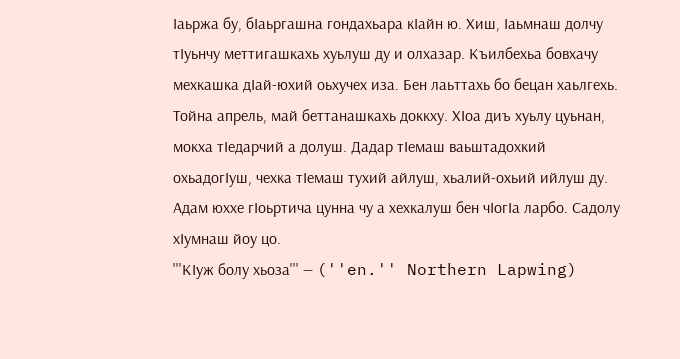Ӏаьржа бу, бӀаьргашна гондахьара кӀайн ю. Хиш, Ӏаьмнаш долчу тӀуьнчу меттигашкахь хуьлуш ду и олхазар. Къилбехьа бовхачу мехкашка дӀай-юхий оьхучех иза. Бен лаьттахь бо бецан хаьлгехь. Тойна апрель, май беттанашкахь доккху. ХӀоа диъ хуьлу цуьнан, мокха тӀедарчий а долуш. Дадар тӀемаш ваьштадохкий охьадогӀуш, чехка тӀемаш тухий айлуш, хьалий-охьий ийлуш ду. Адам юххе гӀоьртича цунна чу а хехкалуш бен чӀогӀа ларбо. Садолу хӀумнаш йоу цо.
'''КӀуж болу хьоза''' — (''en.'' Northern Lapwing)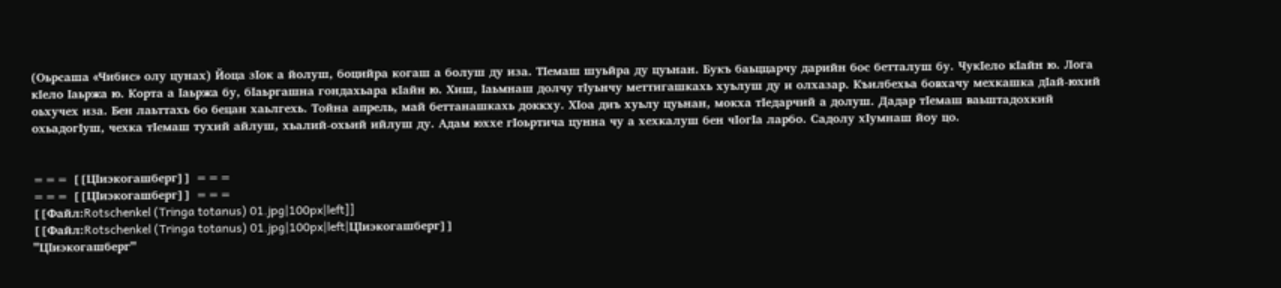(Оьрсаша «Чибис» олу цунах) Йоца зӀок а йолуш, боцийра когаш а болуш ду иза. ТӀемаш шуьйра ду цуьнан. Букъ баьццарчу дарийн бос бетталуш бу. ЧукӀело кӀайн ю. Лога кӀело Ӏаьржа ю. Корта а Ӏаьржа бу, бӀаьргашна гондахьара кӀайн ю. Хиш, Ӏаьмнаш долчу тӀуьнчу меттигашкахь хуьлуш ду и олхазар. Къилбехьа бовхачу мехкашка дӀай-юхий оьхучех иза. Бен лаьттахь бо бецан хаьлгехь. Тойна апрель, май беттанашкахь доккху. ХӀоа диъ хуьлу цуьнан, мокха тӀедарчий а долуш. Дадар тӀемаш ваьштадохкий охьадогӀуш, чехка тӀемаш тухий айлуш, хьалий-охьий ийлуш ду. Адам юххе гӀоьртича цунна чу а хехкалуш бен чӀогӀа ларбо. Садолу хӀумнаш йоу цо.


=== [[ЦӀиэкогашберг]] ===
=== [[ЦӀиэкогашберг]] ===
[[Файл:Rotschenkel (Tringa totanus) 01.jpg|100px|left]]
[[Файл:Rotschenkel (Tringa totanus) 01.jpg|100px|left|ЦӀиэкогашберг]]
'''ЦӀиэкогашберг'''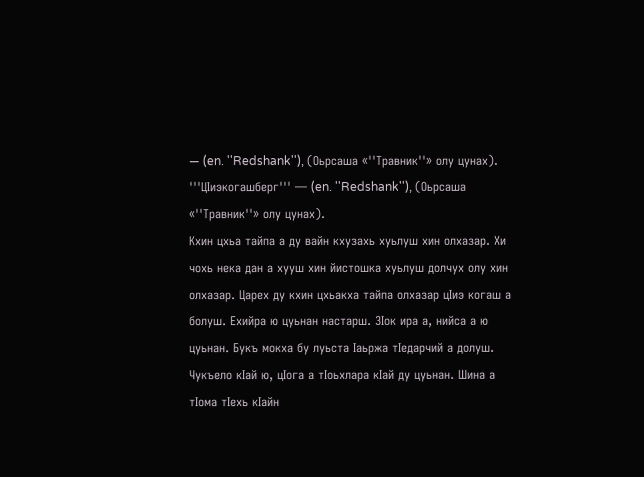— (en. ''Redshank''), (Оьрсаша «''Травник''» олу цунах).
'''ЦӀиэкогашберг''' — (en. ''Redshank''), (Оьрсаша «''Травник''» олу цунах).
Кхин цхьа тайпа а ду вайн кхузахь хуьлуш хин олхазар. Хи чохь нека дан а хууш хин йистошка хуьлуш долчух олу хин олхазар. Царех ду кхин цхьакха тайпа олхазар цӀиэ когаш а болуш. Ехийра ю цуьнан настарш. ЗӀок ира а, нийса а ю цуьнан. Букъ мокха бу луьста Ӏаьржа тӀедарчий а долуш. Чукъело кӀай ю, цӀога а тӀоьхлара кӀай ду цуьнан. Шина а тӀома тӀехь кӀайн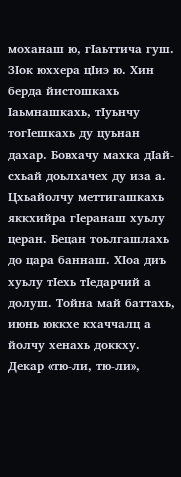моханаш ю, гӀаьттича гуш. ЗӀок юххера цӀиэ ю. Хин берда йистошкахь Ӏаьмнашкахь, тӀуьнчу тогӀешкахь ду цуьнан дахар. Бовхачу махка дӀай-схьай доьлхачех ду иза а. Цхьайолчу меттигашкахь яккхийра гӀеранаш хуьлу церан. Бецан тоьлгашлахь до цара баннаш. ХӀоа диъ хуьлу тӀехь тӀедарчий а долуш. Тойна май баттахь, июнь юккхе кхаччалц а йолчу хенахь доккху. Декар «тю-ли, тю-ли»,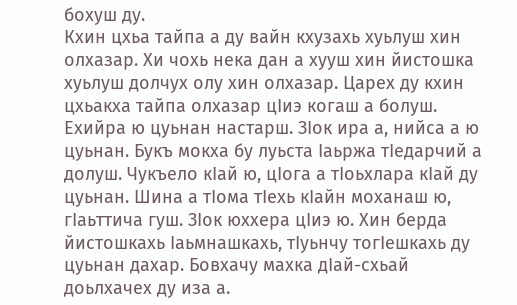бохуш ду.
Кхин цхьа тайпа а ду вайн кхузахь хуьлуш хин олхазар. Хи чохь нека дан а хууш хин йистошка хуьлуш долчух олу хин олхазар. Царех ду кхин цхьакха тайпа олхазар цӀиэ когаш а болуш. Ехийра ю цуьнан настарш. ЗӀок ира а, нийса а ю цуьнан. Букъ мокха бу луьста Ӏаьржа тӀедарчий а долуш. Чукъело кӀай ю, цӀога а тӀоьхлара кӀай ду цуьнан. Шина а тӀома тӀехь кӀайн моханаш ю, гӀаьттича гуш. ЗӀок юххера цӀиэ ю. Хин берда йистошкахь Ӏаьмнашкахь, тӀуьнчу тогӀешкахь ду цуьнан дахар. Бовхачу махка дӀай-схьай доьлхачех ду иза а.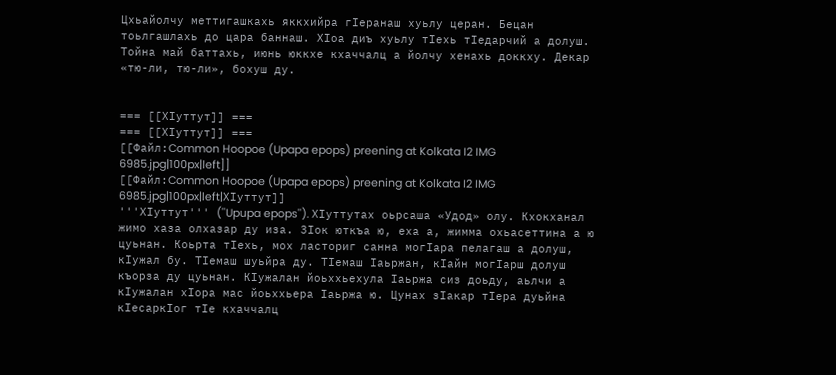Цхьайолчу меттигашкахь яккхийра гӀеранаш хуьлу церан. Бецан тоьлгашлахь до цара баннаш. ХӀоа диъ хуьлу тӀехь тӀедарчий а долуш. Тойна май баттахь, июнь юккхе кхаччалц а йолчу хенахь доккху. Декар «тю-ли, тю-ли», бохуш ду.


=== [[ХӀуттут]] ===
=== [[ХӀуттут]] ===
[[Файл:Common Hoopoe (Upapa epops) preening at Kolkata I2 IMG 6985.jpg|100px|left]]
[[Файл:Common Hoopoe (Upapa epops) preening at Kolkata I2 IMG 6985.jpg|100px|left|ХӀуттут]]
'''ХӀуттут''' (''Upupa epops''). ХӀуттутах оьрсаша «Удод» олу. Кхокханал жимо хаза олхазар ду иза. ЗӀок юткъа ю, еха а, жимма охьасеттина а ю цуьнан. Коьрта тӀехь, мох ласториг санна могӀара пелагаш а долуш, кӀужал бу. ТӀемаш шуьйра ду. ТӀемаш Ӏаьржан, кӀайн могӀарш долуш къорза ду цуьнан. КӀужалан йоьххьехула Ӏаьржа сиз доьду, аьлчи а кӀужалан хӀора мас йоьххьера Ӏаьржа ю. Цунах зӀакар тӀера дуьйна кӀесаркӀог тӀе кхаччалц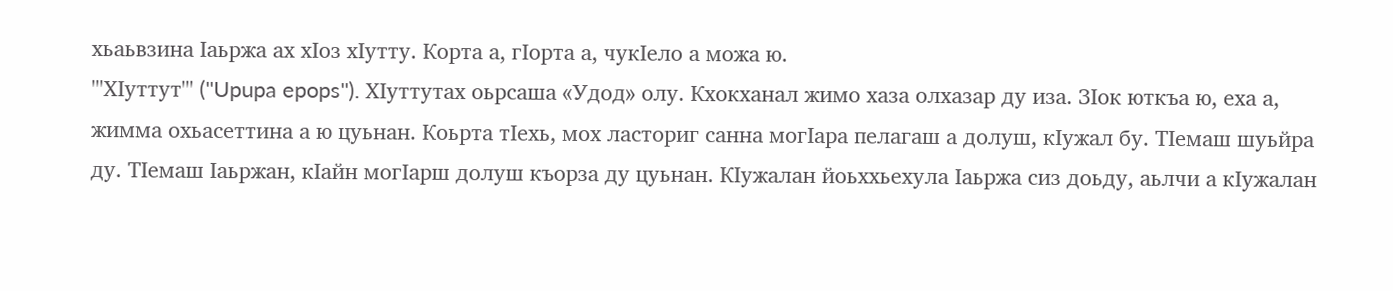хьаьвзина Ӏаьржа ах хӀоз хӀутту. Корта а, гӀорта а, чукӀело а можа ю.
'''ХӀуттут''' (''Upupa epops''). ХӀуттутах оьрсаша «Удод» олу. Кхокханал жимо хаза олхазар ду иза. ЗӀок юткъа ю, еха а, жимма охьасеттина а ю цуьнан. Коьрта тӀехь, мох ласториг санна могӀара пелагаш а долуш, кӀужал бу. ТӀемаш шуьйра ду. ТӀемаш Ӏаьржан, кӀайн могӀарш долуш къорза ду цуьнан. КӀужалан йоьххьехула Ӏаьржа сиз доьду, аьлчи а кӀужалан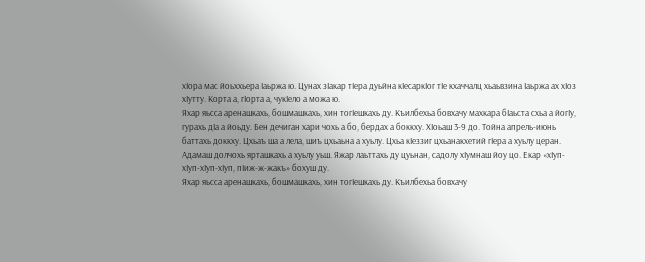хӀора мас йоьххьера Ӏаьржа ю. Цунах зӀакар тӀера дуьйна кӀесаркӀог тӀе кхаччалц хьаьвзина Ӏаьржа ах хӀоз хӀутту. Корта а, гӀорта а, чукӀело а можа ю.
Яхар яьсса аренашкахь, бошмашкахь, хин тогӀешкахь ду. Къилбехьа бовхачу махкара бӀаьста схьа а йогӀу, гурахь дӀа а йоьду. Бен дечиган хари чохь а бо, бердах а боккху. ХӀоьаш 3-9 до. Тойна апрель-июнь баттахь доккху. Цхьаъ ша а лела, шиъ цхьаьна а хуьлу. Цхьа кӀеззиг цхьанакхетий гӀера а хуьлу церан. Адамаш долчохь ярташкахь а хуьлу уьш. Яжар лаьттахь ду цуьнан, садолу хӀумнаш йоу цо. Екар «хӀуп-хӀуп-хӀуп-хӀуп, пӀиж-ж-жакъ» бохуш ду.
Яхар яьсса аренашкахь, бошмашкахь, хин тогӀешкахь ду. Къилбехьа бовхачу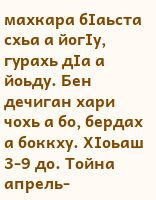махкара бӀаьста схьа а йогӀу, гурахь дӀа а йоьду. Бен дечиган хари чохь а бо, бердах а боккху. ХӀоьаш 3-9 до. Тойна апрель-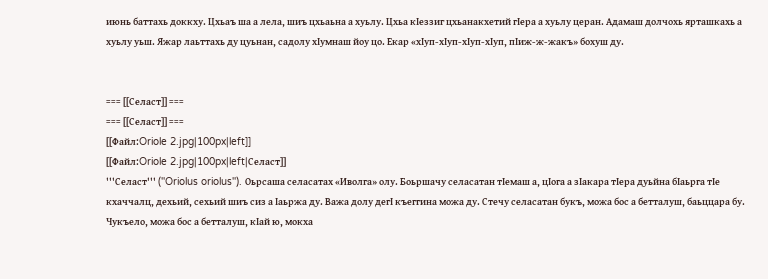июнь баттахь доккху. Цхьаъ ша а лела, шиъ цхьаьна а хуьлу. Цхьа кӀеззиг цхьанакхетий гӀера а хуьлу церан. Адамаш долчохь ярташкахь а хуьлу уьш. Яжар лаьттахь ду цуьнан, садолу хӀумнаш йоу цо. Екар «хӀуп-хӀуп-хӀуп-хӀуп, пӀиж-ж-жакъ» бохуш ду.


=== [[Селаст]] ===
=== [[Селаст]] ===
[[Файл:Oriole 2.jpg|100px|left]]
[[Файл:Oriole 2.jpg|100px|left|Селаст]]
'''Селаст''' (''Oriolus oriolus''). Оьрсаша селасатах «Иволга» олу. Боьршачу селасатан тӀемаш а, цӀога а зӀакара тӀера дуьйна бӀаьрга тӀе кхаччалц, дехьий, сехьий шиъ сиз а Ӏаьржа ду. Важа долу дегӀ къеггина можа ду. Стечу селасатан букъ, можа бос а бетталуш, баьццара бу. Чукъело, можа бос а бетталуш, кӀай ю, мокха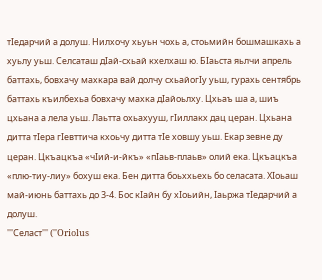тӀедарчий а долуш. Нилхочу хьуьн чохь а, стоьмийн бошмашкахь а хуьлу уьш. Селсаташ дӀай-схьай кхелхаш ю. БӀаьста яьлчи апрель баттахь, бовхачу махкара вай долчу схьайогӀу уьш, гурахь сентябрь баттахь къилбехьа бовхачу махка дӀайоьлху. Цхьаъ ша а, шиъ цхьана а лела уьш. Лаьтта охьахууш, гӀиллакх дац церан. Цхьана дитта тӀера гӀевттича кхоьчу дитта тӀе ховшу уьш. Екар зевне ду церан. Цкъацкъа «чӀий-и-йкъ» «пӀаьв-плаьв» олий ека. Цкъацкъа «плю-тиу-лиу» бохуш ека. Бен дитта боьххьехь бо селасата. ХӀоьаш май-июнь баттахь до 3-4. Бос кӀайн бу хӀоьийн, Ӏаьржа тӀедарчий а долуш.
'''Селаст''' (''Oriolus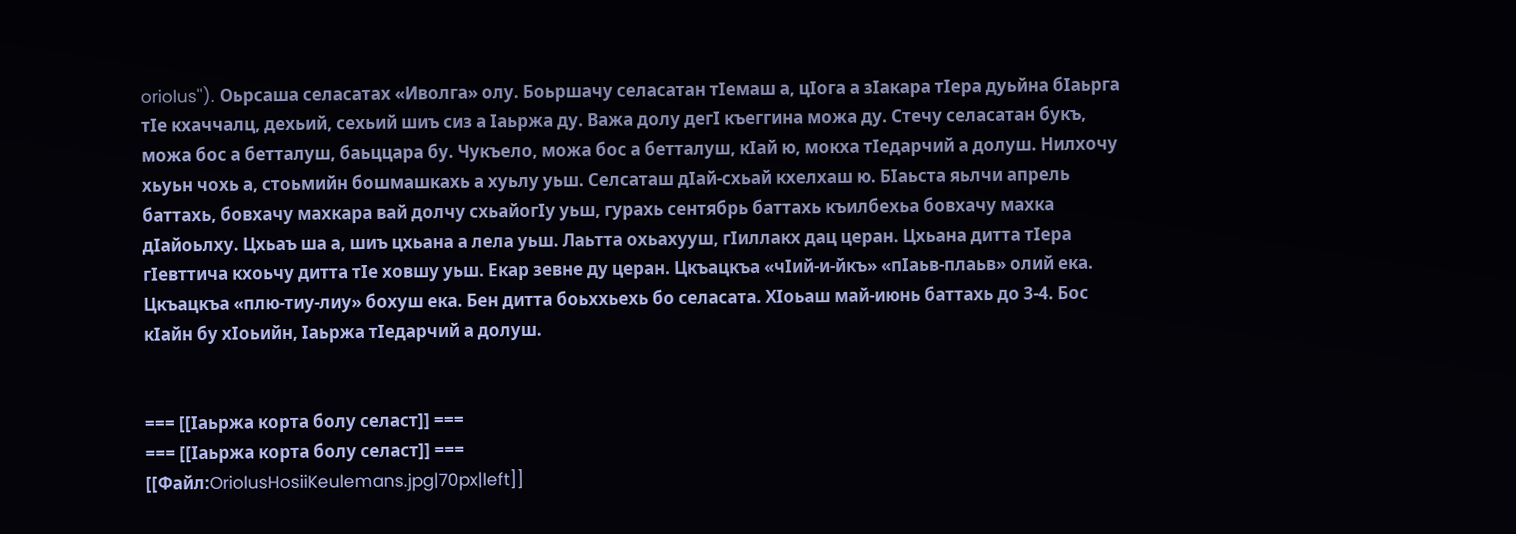oriolus''). Оьрсаша селасатах «Иволга» олу. Боьршачу селасатан тӀемаш а, цӀога а зӀакара тӀера дуьйна бӀаьрга тӀе кхаччалц, дехьий, сехьий шиъ сиз а Ӏаьржа ду. Важа долу дегӀ къеггина можа ду. Стечу селасатан букъ, можа бос а бетталуш, баьццара бу. Чукъело, можа бос а бетталуш, кӀай ю, мокха тӀедарчий а долуш. Нилхочу хьуьн чохь а, стоьмийн бошмашкахь а хуьлу уьш. Селсаташ дӀай-схьай кхелхаш ю. БӀаьста яьлчи апрель баттахь, бовхачу махкара вай долчу схьайогӀу уьш, гурахь сентябрь баттахь къилбехьа бовхачу махка дӀайоьлху. Цхьаъ ша а, шиъ цхьана а лела уьш. Лаьтта охьахууш, гӀиллакх дац церан. Цхьана дитта тӀера гӀевттича кхоьчу дитта тӀе ховшу уьш. Екар зевне ду церан. Цкъацкъа «чӀий-и-йкъ» «пӀаьв-плаьв» олий ека. Цкъацкъа «плю-тиу-лиу» бохуш ека. Бен дитта боьххьехь бо селасата. ХӀоьаш май-июнь баттахь до 3-4. Бос кӀайн бу хӀоьийн, Ӏаьржа тӀедарчий а долуш.


=== [[Ӏаьржа корта болу селаст]] ===
=== [[Ӏаьржа корта болу селаст]] ===
[[Файл:OriolusHosiiKeulemans.jpg|70px|left]]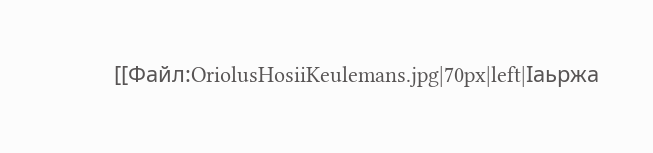[[Файл:OriolusHosiiKeulemans.jpg|70px|left|Ӏаьржа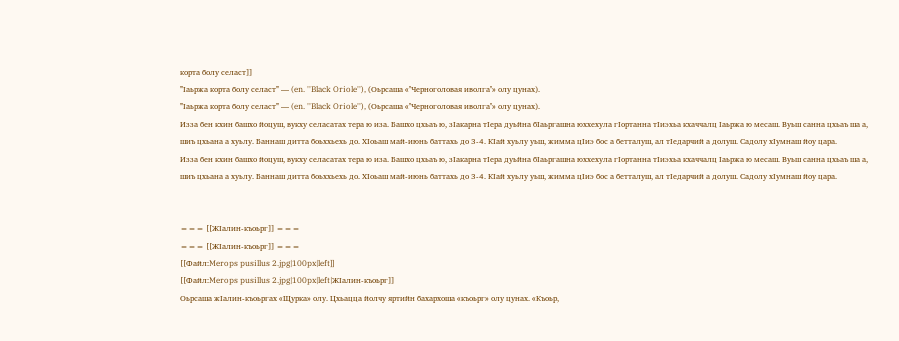корта болу селаст]]
'''Ӏаьржа корта болу селаст''' — (en. ''Black Oriole''), (Оьрсаша «''Черноголовая иволга''» олу цунах).
'''Ӏаьржа корта болу селаст''' — (en. ''Black Oriole''), (Оьрсаша «''Черноголовая иволга''» олу цунах).
Изза бен кхин башхо йоцуш, вукху селасатах тера ю иза. Башхо цхьаъ ю, зӀакарна тӀера дуьйна бӀаьргашна юххехула гӀортанна тӀиэхьа кхаччалц Ӏаьржа ю месаш. Вуьш санна цхьаъ ша а, шиъ цхьана а хуьлу. Баннаш дитта боьххьехь до. ХӀоьаш май-июнь баттахь до 3-4. КӀай хуьлу уьш, жимма цӀиэ бос а бетталуш, ал тӀедарчий а долуш. Садолу хӀумнаш йоу цара.
Изза бен кхин башхо йоцуш, вукху селасатах тера ю иза. Башхо цхьаъ ю, зӀакарна тӀера дуьйна бӀаьргашна юххехула гӀортанна тӀиэхьа кхаччалц Ӏаьржа ю месаш. Вуьш санна цхьаъ ша а, шиъ цхьана а хуьлу. Баннаш дитта боьххьехь до. ХӀоьаш май-июнь баттахь до 3-4. КӀай хуьлу уьш, жимма цӀиэ бос а бетталуш, ал тӀедарчий а долуш. Садолу хӀумнаш йоу цара.


=== [[ЖӀалин-къоьрг]] ===
=== [[ЖӀалин-къоьрг]] ===
[[Файл:Merops pusillus 2.jpg|100px|left]]
[[Файл:Merops pusillus 2.jpg|100px|left|ЖӀалин-къоьрг]]
Оьрсаша жӀалин-къоьргах «Щурка» олу. Цхьацца йолчу яртийн бахархоша «къоьрг» олу цунах. «Къоьр,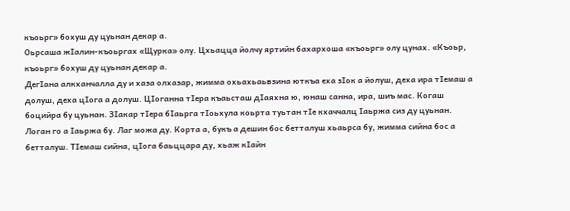къоьрг» бохуш ду цуьнан декар а.
Оьрсаша жӀалин-къоьргах «Щурка» олу. Цхьацца йолчу яртийн бахархоша «къоьрг» олу цунах. «Къоьр, къоьрг» бохуш ду цуьнан декар а.
ДегӀана алкханчалла ду и хаза олхазар, жимма охьахьаьвзина юткъа еха зӀок а йолуш, деха ира тӀемаш а долуш, деха цӀога а долуш. ЦӀоганна тӀера къаьсташ дӀаяхна ю, юнаш санна, ира, шиъ мас. Когаш боцийра бу цуьнан. ЗӀакар тӀера бӀаьрга тӀоьхула коьрта туьтан тӀе кхаччалц Ӏаьржа сиз ду цуьнан. Логан го а Ӏаьржа бу. Лаг можа ду. Корта а, букъ а дешин бос бетталуш хьаьрса бу, жимма сийна бос а бетталуш. ТӀемаш сийна, цӀога баьццара ду, хьаж кӀайн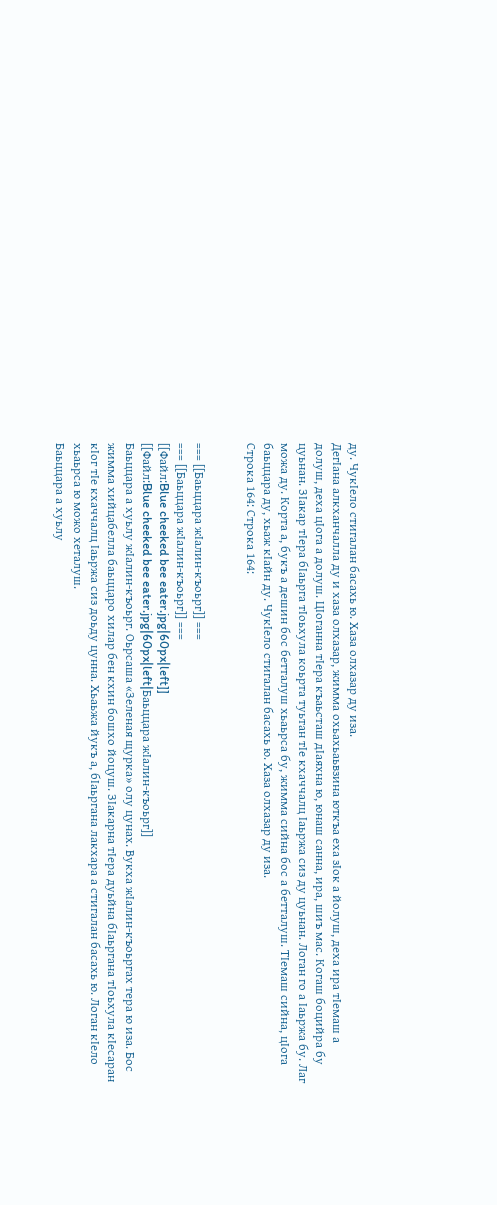ду. ЧукӀело стигалан басахь ю. Хаза олхазар ду иза.
ДегӀана алкханчалла ду и хаза олхазар, жимма охьахьаьвзина юткъа еха зӀок а йолуш, деха ира тӀемаш а долуш, деха цӀога а долуш. ЦӀоганна тӀера къаьсташ дӀаяхна ю, юнаш санна, ира, шиъ мас. Когаш боцийра бу цуьнан. ЗӀакар тӀера бӀаьрга тӀоьхула коьрта туьтан тӀе кхаччалц Ӏаьржа сиз ду цуьнан. Логан го а Ӏаьржа бу. Лаг можа ду. Корта а, букъ а дешин бос бетталуш хьаьрса бу, жимма сийна бос а бетталуш. ТӀемаш сийна, цӀога баьццара ду, хьаж кӀайн ду. ЧукӀело стигалан басахь ю. Хаза олхазар ду иза.
Строка 164: Строка 164:


=== [[Баьццара жӀалин-къоьрг]] ===
=== [[Баьццара жӀалин-къоьрг]] ===
[[Файл:Blue cheeked bee eater.jpg|60px|left]]
[[Файл:Blue cheeked bee eater.jpg|60px|left|Баьццара жӀалин-къоьрг]]
Баьццара а хуьлу жӀалин-къоьрг. Оьрсаша «Зеленая щурка» олу цунах. Вукха жӀалин-къоьргах тера ю иза. Бос жимма хийцабелла баьццаро хилар бен кхин бошхо йоцуш. ЗӀакарна тӀера дуьйна бӀаьргана тӀоьхула кӀесаран кӀог тӀе кхаччалц Ӏаьржа сиз доьду цунна. Хьаьжа йукъ а, бӀаьргана лакхара а стигалан басахь ю. Логан кӀело хьаьрса ю можо хеталуш.
Баьццара а хуьлу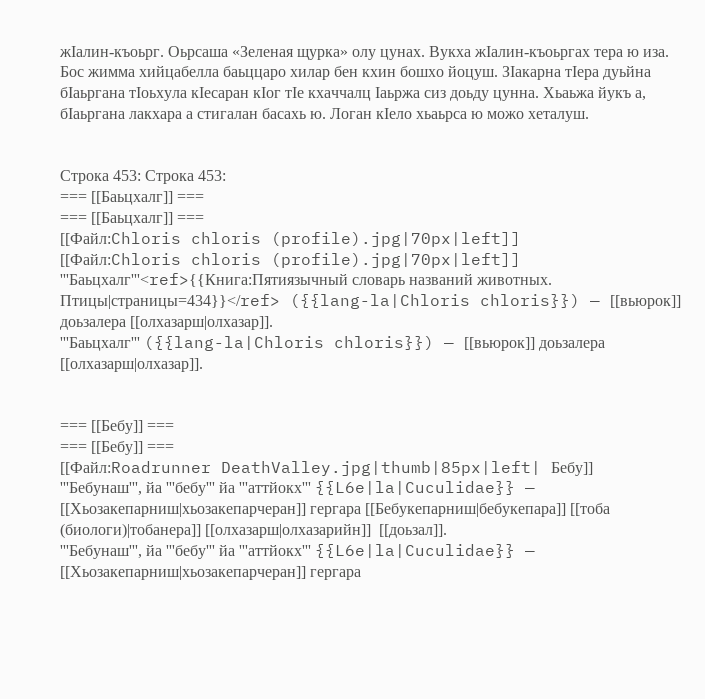жӀалин-къоьрг. Оьрсаша «Зеленая щурка» олу цунах. Вукха жӀалин-къоьргах тера ю иза. Бос жимма хийцабелла баьццаро хилар бен кхин бошхо йоцуш. ЗӀакарна тӀера дуьйна бӀаьргана тӀоьхула кӀесаран кӀог тӀе кхаччалц Ӏаьржа сиз доьду цунна. Хьаьжа йукъ а, бӀаьргана лакхара а стигалан басахь ю. Логан кӀело хьаьрса ю можо хеталуш.


Строка 453: Строка 453:
=== [[Баьцхалг]] ===
=== [[Баьцхалг]] ===
[[Файл:Chloris chloris (profile).jpg|70px|left]]
[[Файл:Chloris chloris (profile).jpg|70px|left]]
'''Баьцхалг'''<ref>{{Книга:Пятиязычный словарь названий животных. Птицы|страницы=434}}</ref> ({{lang-la|Chloris chloris}}) — [[вьюрок]] доьзалера [[олхазарш|олхазар]].
'''Баьцхалг''' ({{lang-la|Chloris chloris}}) — [[вьюрок]] доьзалера [[олхазарш|олхазар]].


=== [[Бебу]] ===
=== [[Бебу]] ===
[[Файл:Roadrunner DeathValley.jpg|thumb|85px|left| Бебу]]
'''Бебунаш''', йа '''бебу''' йа '''аттйокх''' {{L6e|la|Cuculidae}} — [[Хьозакепарниш|хьозакепарчеран]] гергара [[Бебукепарниш|бебукепара]] [[тоба (биологи)|тобанера]] [[олхазарш|олхазарийн]]  [[доьзал]].
'''Бебунаш''', йа '''бебу''' йа '''аттйокх''' {{L6e|la|Cuculidae}} — [[Хьозакепарниш|хьозакепарчеран]] гергара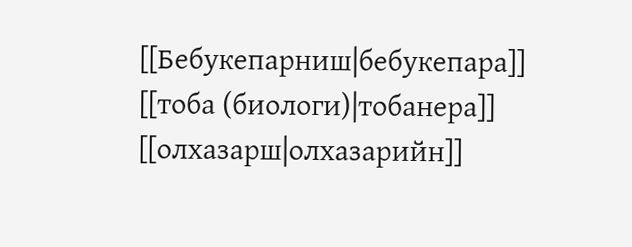[[Бебукепарниш|бебукепара]] [[тоба (биологи)|тобанера]] [[олхазарш|олхазарийн]]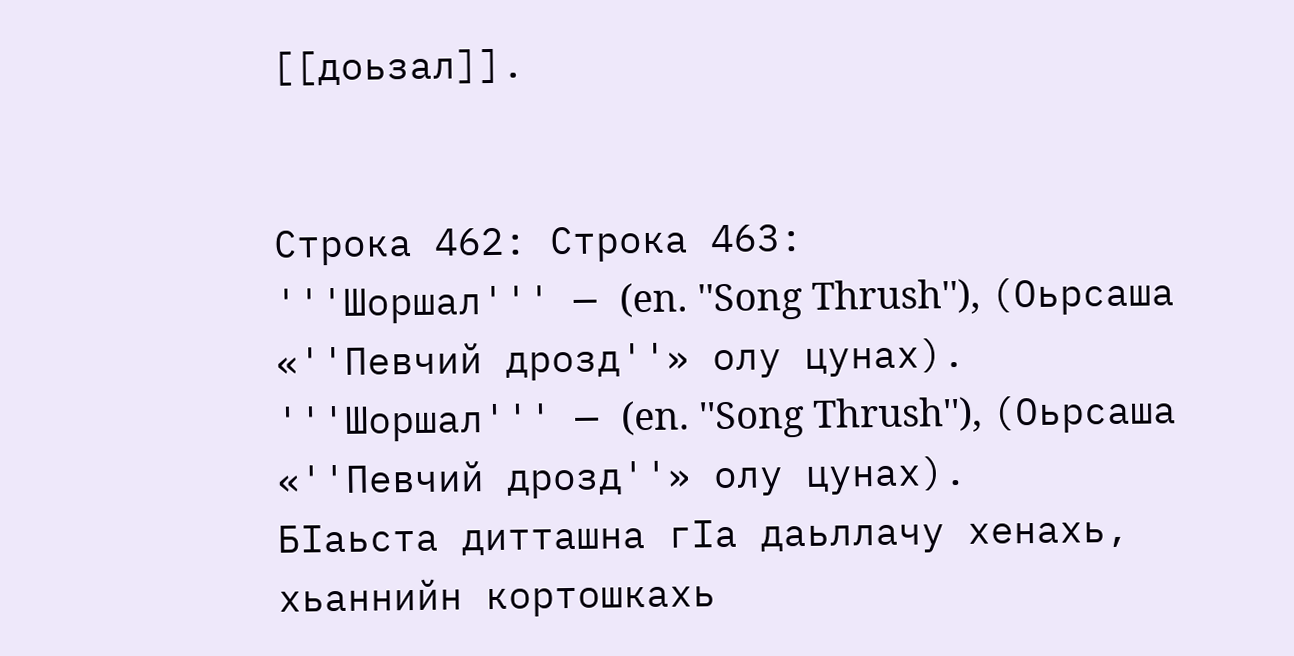[[доьзал]].


Строка 462: Строка 463:
'''Шоршал''' — (en. ''Song Thrush''), (Оьрсаша «''Певчий дрозд''» олу цунах).
'''Шоршал''' — (en. ''Song Thrush''), (Оьрсаша «''Певчий дрозд''» олу цунах).
БӀаьста дитташна гӀа даьллачу хенахь, хьаннийн кортошкахь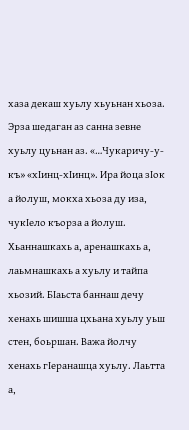хаза декаш хуьлу хьуьнан хьоза. Эрза шедаган аз санна зевне хуьлу цуьнан аз. «…Чукаричу-у-къ» «хӀинц-хӀинц». Ира йоца зӀок а йолуш, мокха хьоза ду иза, чукӀело къорза а йолуш. Хьаннашкахь а, аренашкахь а, лаьмнашкахь а хуьлу и тайпа хьозий. БӀаьста баннаш дечу хенахь шишша цхьана хуьлу уьш стен, боьршан. Важа йолчу хенахь гӀеранашца хуьлу. Лаьтта а,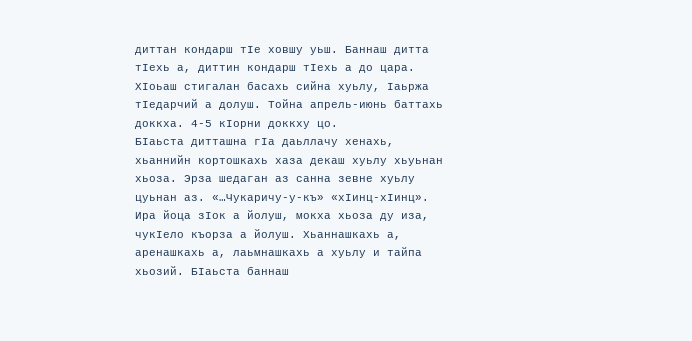диттан кондарш тӀе ховшу уьш. Баннаш дитта тӀехь а, диттин кондарш тӀехь а до цара. ХӀоьаш стигалан басахь сийна хуьлу, Ӏаьржа тӀедарчий а долуш. Тойна апрель-июнь баттахь доккха. 4-5 кӀорни доккху цо.
БӀаьста дитташна гӀа даьллачу хенахь, хьаннийн кортошкахь хаза декаш хуьлу хьуьнан хьоза. Эрза шедаган аз санна зевне хуьлу цуьнан аз. «…Чукаричу-у-къ» «хӀинц-хӀинц». Ира йоца зӀок а йолуш, мокха хьоза ду иза, чукӀело къорза а йолуш. Хьаннашкахь а, аренашкахь а, лаьмнашкахь а хуьлу и тайпа хьозий. БӀаьста баннаш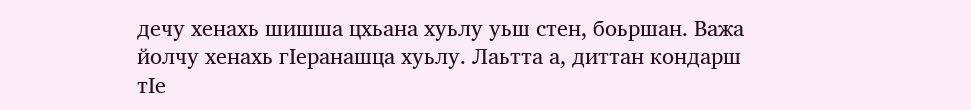дечу хенахь шишша цхьана хуьлу уьш стен, боьршан. Важа йолчу хенахь гӀеранашца хуьлу. Лаьтта а, диттан кондарш тӀе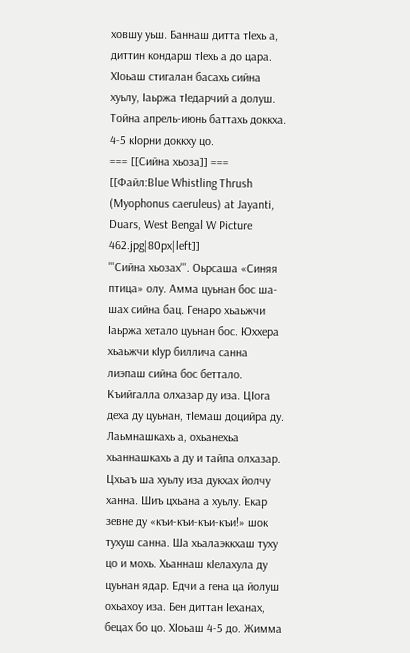ховшу уьш. Баннаш дитта тӀехь а, диттин кондарш тӀехь а до цара. ХӀоьаш стигалан басахь сийна хуьлу, Ӏаьржа тӀедарчий а долуш. Тойна апрель-июнь баттахь доккха. 4-5 кӀорни доккху цо.
=== [[Сийна хьоза]] ===
[[Файл:Blue Whistling Thrush (Myophonus caeruleus) at Jayanti, Duars, West Bengal W Picture 462.jpg|80px|left]]
'''Сийна хьозах'''. Оьрсаша «Синяя птица» олу. Амма цуьнан бос ша-шах сийна бац. Генаро хьаьжчи Ӏаьржа хетало цуьнан бос. Юххера хьаьжчи кӀур биллича санна лиэпаш сийна бос беттало. Къийгалла олхазар ду иза. ЦӀога деха ду цуьнан, тӀемаш доцийра ду.
Лаьмнашкахь а, охьанехьа хьаннашкахь а ду и тайпа олхазар. Цхьаъ ша хуьлу иза дукхах йолчу ханна. Шиъ цхьана а хуьлу. Екар зевне ду «къи-къи-къи-къи!» шок тухуш санна. Ша хьалаэккхаш туху цо и мохь. Хьаннаш кӀелахула ду цуьнан ядар. Едчи а гена ца йолуш охьахоу иза. Бен диттан Ӏеханах, бецах бо цо. ХӀоьаш 4-5 до. Жимма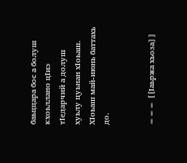баьццара бос а болуш кхоьллано цӀиэ тӀедарчий а долуш хуьлу цуьнан хӀоьаш.
ХӀоьаш май-июнь баттахь до.


=== [[Ӏаьржа хьоза]]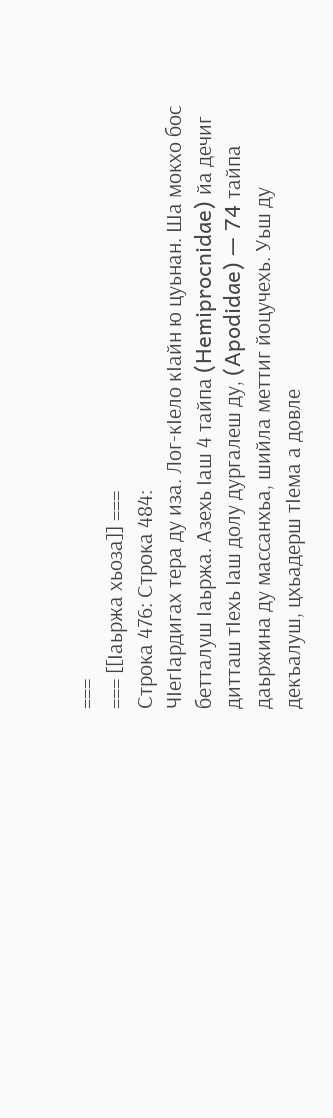===
=== [[Ӏаьржа хьоза]] ===
Строка 476: Строка 484:
ЧӀегӀардигах тера ду иза. Лог-кӀело кӀайн ю цуьнан. Ша мокхо бос бетталуш Ӏаьржа. Азехь Ӏаш 4 тайпа (Hemiprocnidae) йа дечиг дитташ тӀехь Ӏаш долу дургалеш ду, (Apodidae) — 74 тайпа даьржина ду массанхьа, шийла меттиг йоцучехь. Уьш ду декъалуш, цхьадерш тӀема а довле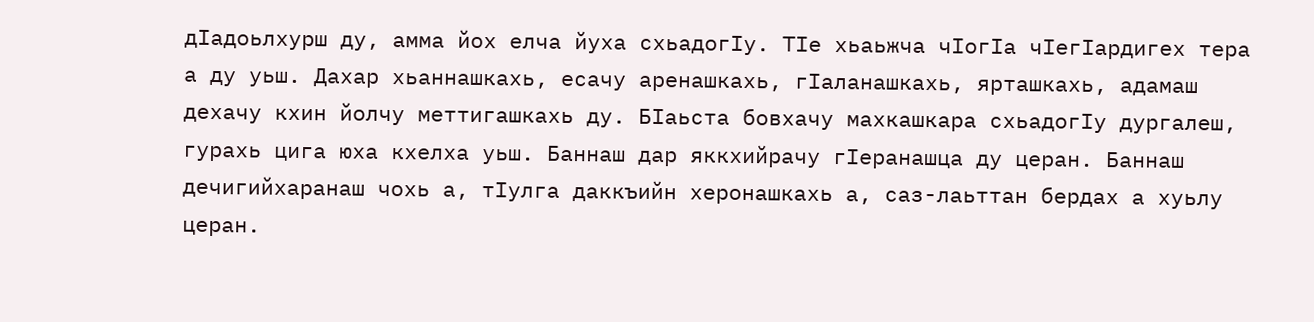дӀадоьлхурш ду, амма йох елча йуха схьадогӀу. ТӀе хьаьжча чӀогӀа чӀегӀардигех тера а ду уьш. Дахар хьаннашкахь, есачу аренашкахь, гӀаланашкахь, ярташкахь, адамаш дехачу кхин йолчу меттигашкахь ду. БӀаьста бовхачу махкашкара схьадогӀу дургалеш, гурахь цига юха кхелха уьш. Баннаш дар яккхийрачу гӀеранашца ду церан. Баннаш дечигийхаранаш чохь а, тӀулга даккъийн херонашкахь а, саз-лаьттан бердах а хуьлу церан.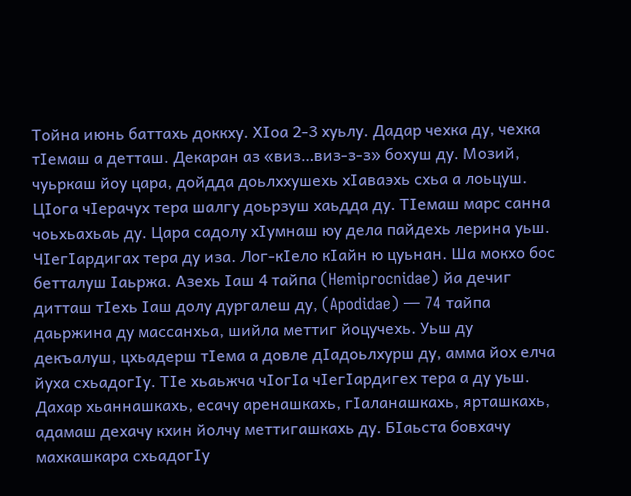Тойна июнь баттахь доккху. ХӀоа 2-3 хуьлу. Дадар чехка ду, чехка тӀемаш а детташ. Декаран аз «виз…виз-з-з» бохуш ду. Мозий, чуьркаш йоу цара, дойдда доьлххушехь хӀаваэхь схьа а лоьцуш. ЦӀога чӀерачух тера шалгу доьрзуш хаьдда ду. ТӀемаш марс санна чоьхьахьаь ду. Цара садолу хӀумнаш юу дела пайдехь лерина уьш.
ЧӀегӀардигах тера ду иза. Лог-кӀело кӀайн ю цуьнан. Ша мокхо бос бетталуш Ӏаьржа. Азехь Ӏаш 4 тайпа (Hemiprocnidae) йа дечиг дитташ тӀехь Ӏаш долу дургалеш ду, (Apodidae) — 74 тайпа даьржина ду массанхьа, шийла меттиг йоцучехь. Уьш ду декъалуш, цхьадерш тӀема а довле дӀадоьлхурш ду, амма йох елча йуха схьадогӀу. ТӀе хьаьжча чӀогӀа чӀегӀардигех тера а ду уьш. Дахар хьаннашкахь, есачу аренашкахь, гӀаланашкахь, ярташкахь, адамаш дехачу кхин йолчу меттигашкахь ду. БӀаьста бовхачу махкашкара схьадогӀу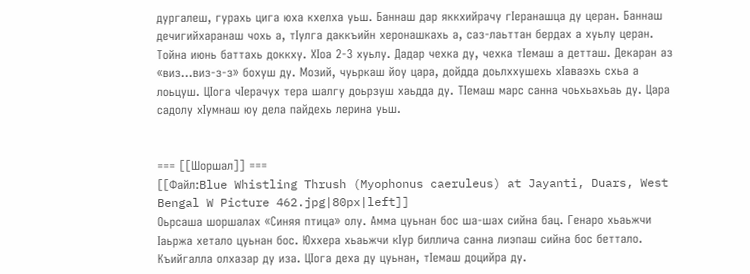дургалеш, гурахь цига юха кхелха уьш. Баннаш дар яккхийрачу гӀеранашца ду церан. Баннаш дечигийхаранаш чохь а, тӀулга даккъийн херонашкахь а, саз-лаьттан бердах а хуьлу церан. Тойна июнь баттахь доккху. ХӀоа 2-3 хуьлу. Дадар чехка ду, чехка тӀемаш а детташ. Декаран аз «виз…виз-з-з» бохуш ду. Мозий, чуьркаш йоу цара, дойдда доьлххушехь хӀаваэхь схьа а лоьцуш. ЦӀога чӀерачух тера шалгу доьрзуш хаьдда ду. ТӀемаш марс санна чоьхьахьаь ду. Цара садолу хӀумнаш юу дела пайдехь лерина уьш.


=== [[Шоршал]] ===
[[Файл:Blue Whistling Thrush (Myophonus caeruleus) at Jayanti, Duars, West Bengal W Picture 462.jpg|80px|left]]
Оьрсаша шоршалах «Синяя птица» олу. Амма цуьнан бос ша-шах сийна бац. Генаро хьаьжчи Ӏаьржа хетало цуьнан бос. Юххера хьаьжчи кӀур биллича санна лиэпаш сийна бос беттало. Къийгалла олхазар ду иза. ЦӀога деха ду цуьнан, тӀемаш доцийра ду.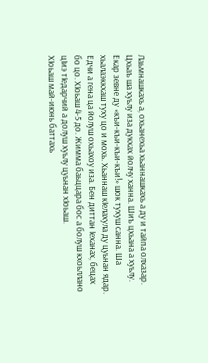Лаьмнашкахь а, охьанехьа хьаннашкахь а ду и тайпа олхазар. Цхьаъ ша хуьлу иза дукхах йолчу ханна. Шиъ цхьана а хуьлу. Екар зевне ду «къи-къи-къи-къи!» шок тухуш санна. Ша хьалаэккхаш туху цо и мохь. Хьаннаш кӀелахула ду цуьнан ядар. Едчи а гена ца йолуш охьахоу иза. Бен диттан Ӏеханах, бецах бо цо. ХӀоьаш 4-5 до. Жимма баьццара бос а болуш кхоьллано цӀиэ тӀедарчий а долуш хуьлу цуьнан хӀоьаш.
ХӀоьаш май-июнь баттахь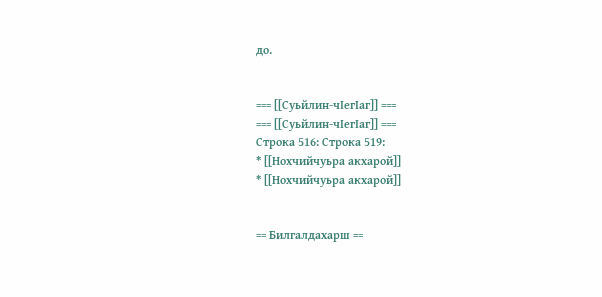до.


=== [[Суьйлин-чӀегӀаг]] ===
=== [[Суьйлин-чӀегӀаг]] ===
Строка 516: Строка 519:
* [[Нохчийчуьра акхарой]]
* [[Нохчийчуьра акхарой]]


== Билгалдахарш ==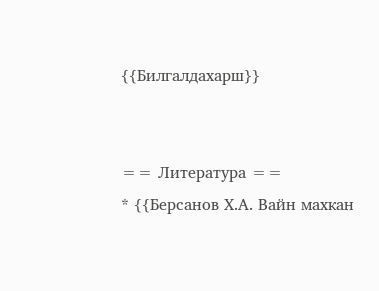{{Билгалдахарш}}


== Литература ==
* {{Берсанов Х.А. Вайн махкан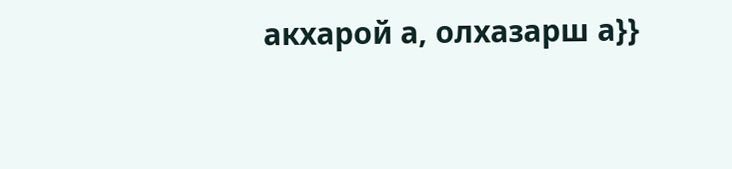акхарой а, олхазарш а}}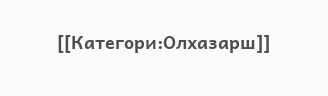[[Категори:Олхазарш]]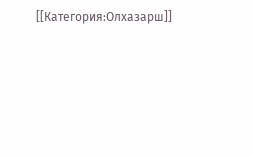[[Категория:Олхазарш]]